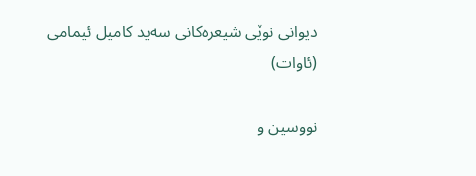دیوانی نوێی شیعره‌کانی سه‌ید کامیل ئیمامی (ئاوات)

نووسین و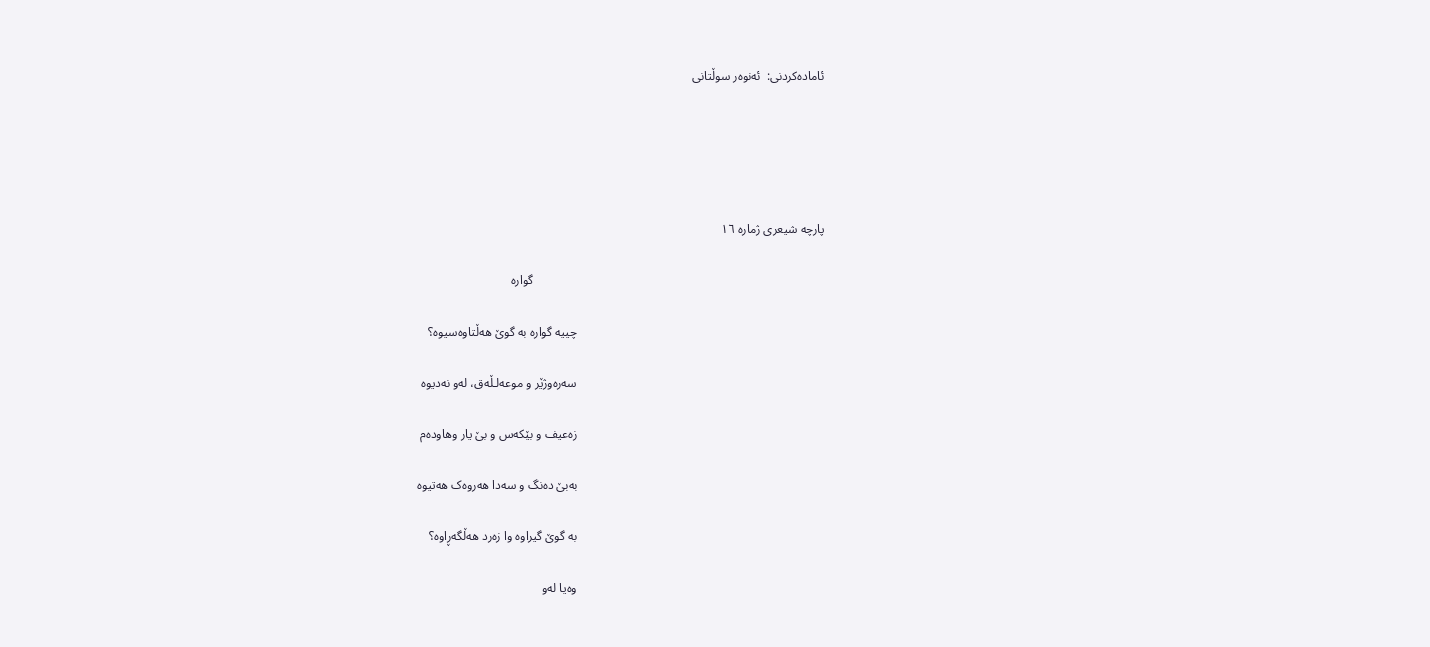ئاماده‌کردنی:  ئه‌نوه‌ر سوڵتانی





پارچە شیعری ژمارە ١٦

                                                                                             گوارە

                                                                               چییە گوارە بە گوێ هەڵتاوەسیوە؟

                                                                               سەرەوژێر و موعەلـڵەق، لەو نەدیوە

                                                                               زەعیف و بێکەس و بێ یار وهاودەم

                                                                               بەبێ دەنگ و سەدا هەروەک هەتیوە

                                                                               بە گوێ گیراوە وا زەرد هەڵگەڕاوە؟

                                                                               وەیا لەو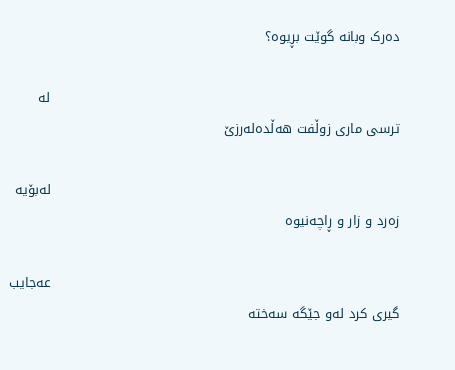دەرک وبانە گوێت بڕیوە؟

                                                                               لە ترسی ماری زوڵفت هەڵدەلەرزێ

                                                                               لەبۆیە زەرد و زار و ڕاچەنیوە

                                                                               عەجایب گیری کرد لەو جێگە سەختە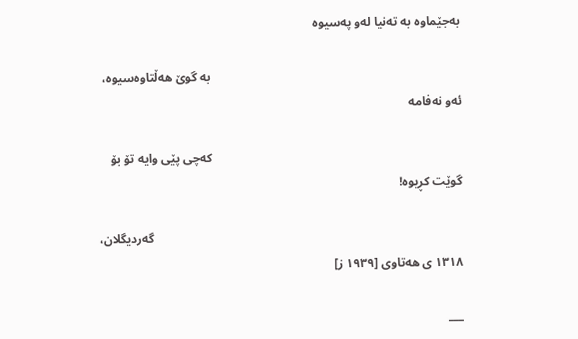بەجێماوە بە تەنیا لەو پەسیوە

                                                                                بە گوێ هەڵتاوەسیوە، ئەو نەفامە

                                                                                کەچی پێی وایە تۆ بۆ گوێت کڕیوە!

                                                                                                   گەردیگلان، ١٣١٨ ی هەتاوی [١٩٣٩ ز]

___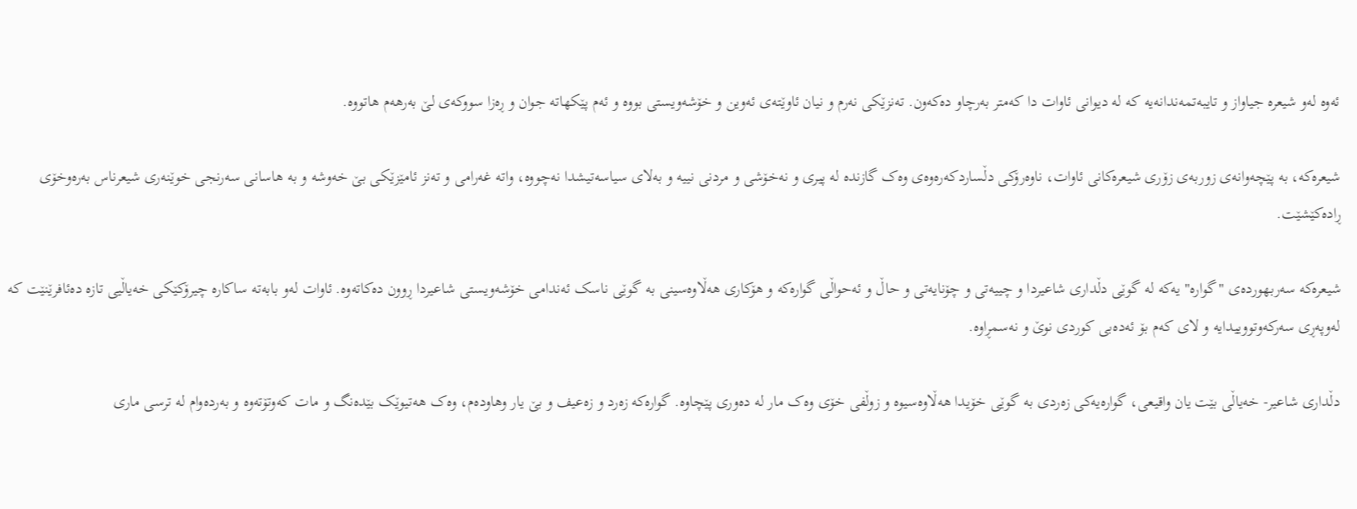ئەوە لەو شیعرە جیاواز و تایبەتمەندانەیە کە لە دیوانی ئاوات دا کەمتر بەرچاو دەکەون. تەنزێکی نەرم و نیان ئاوێتەی ئەوین و خۆشەویستی بووە و ئەم پێکهاتە جوان و ڕەزا سووکەی لێ بەرهەم هاتووە.

شیعرەکە، بە پێچەوانەی زوربەی زۆری شیعرەکانی ئاوات، ناوەرۆکی دڵساردکەرەوەی وەک گازندە لە پیری و نەخۆشی و مردنی نییە و بەلای سیاسەتیشدا نەچووە، واتە غەرامی و تەنز ئامێزێکی بێ خەوشە و بە هاسانی سەرنجی خوێنەری شیعرناس بەرەوخۆی ڕادەکێشێت.

شیعرەکە سەربهوردەی "گوارە" یەکە لە گوێی دڵداری شاعیردا و چییەتی و چۆنایەتی و حاڵ و ئەحواڵی گوارەکە و هۆکاری هەڵاوەسینی بە گوێی ناسک ئەندامی خۆشەویستی شاعیردا ڕوون دەکاتەوە. ئاوات لەو بابەتە ساکارە چیرۆکێکی خەیاڵیی تازە دەئافرێنێت کە لەوپەڕی سەرکەوتووییدایە و لای کەم بۆ ئەدەبی کوردی نوێ و نەسمڕاوە.

دڵداری شاعیر- خەیاڵی بێت یان واقیعی، گوارەیەکی زەردی بە گوێی خۆیدا هەڵاوەسیوە و زوڵفی خۆی وەک مار لە دەوری پێچاوە. گوارەکە زەرد و زەعیف و بێ یار وهاودەم، وەک هەتیوێک بێدەنگ و مات کەوتۆتەوە و بەردەوام لە ترسی ماری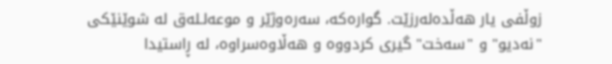زوڵفی یار هەڵدەلەرزێت. گوارەکە، سەرەوژێر و موعەلـلەق لە شوێنێکی "نەدیو" و "سەخت" گیری کردووە و هەڵاوەسراوە، لە ڕاستیدا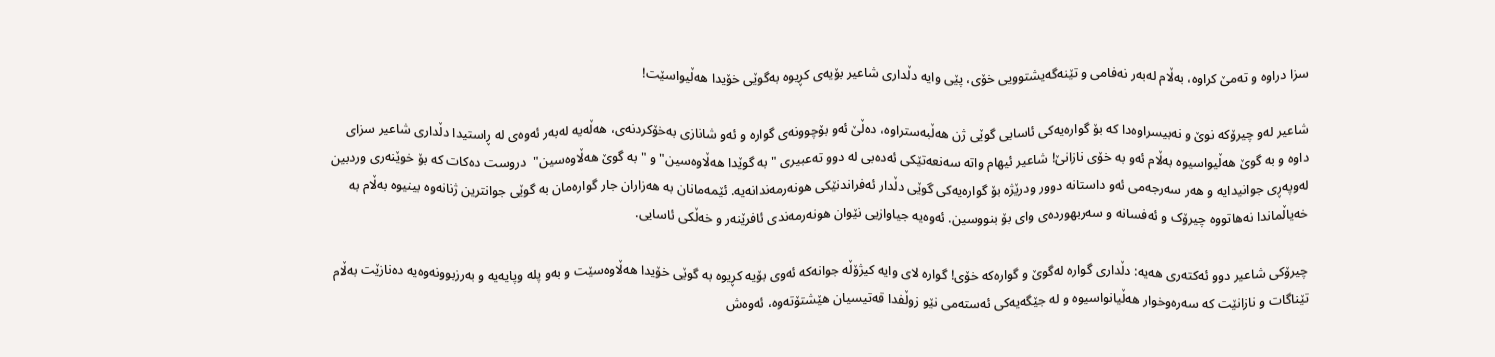سزا دراوە و تەمێ کراوە، بەڵام لەبەر نەفامی و تێنەگەیشتوویی خۆی، پێی وایە دڵداری شاعیر بۆیەی کڕیوە بەگوێی خۆیدا هەڵیواسێت!

شاعیر لەو چیرۆکە نوێ و نەبیسراوەدا کە بۆ گوارەیەکی ئاسایی گوێی ژن هەڵبەستراوە، دەڵێ ئەو بۆچوونەی گوارە و ئەو شانازی بەخۆکردنەی، هەڵەیە لەبەر ئەوەی لە ڕاستیدا دڵداری شاعیر سزای داوە و بە گوێ هەڵیواسیوە بەڵام ئەو بە خۆی نازانێ! شاعیر ئیهام واتە سەنعەتێکی ئەدەبی لە دوو تەعبیری "بە گوێدا هەڵاوەسین" و "بە گوێ هەڵاوەسین"  دروست دەکات کە بۆ خوێنەری وردبین لەوپەڕی جوانیدایە و هەر سەرجەمی ئەو داستانە دوور ودرێژە بۆ گوارەیەکی گوێی دڵدار ئەفراندنێکی هونەرمەندانەیە. ئێمەمانان بە هەزاران جار گوارەمان بە گوێی جوانترین ژنانەوە بینیوە بەڵام بە خەیاڵماندا نەهاتووە چیرۆک و ئەفسانە و سەربهوردەی وای بۆ بنووسین. ئەوەیە جیاوازیی نێوان هونەرمەندی ئافرێنەر و خەڵکی ئاسایی.

چیرۆکی شاعیر دوو ئەکتەری هەیە: دڵداری گوارە لەگوێ و گوارەکە خۆی! گوارە لای وایە کیژۆڵە جوانەکە ئەوی بۆیە کڕیوە بە گوێی خۆیدا هەڵاوەسێت و بەو پلە وپایەیە و بەرزبوونەوەیە دەنازێت بەڵام تێناگات و نازانێت کە سەرەوخوار هەڵیانواسیوە و لە جێگەیەکی ئەستەمی نێو زوڵفدا قەتیسیان هێشتۆتەوە، ئەوەش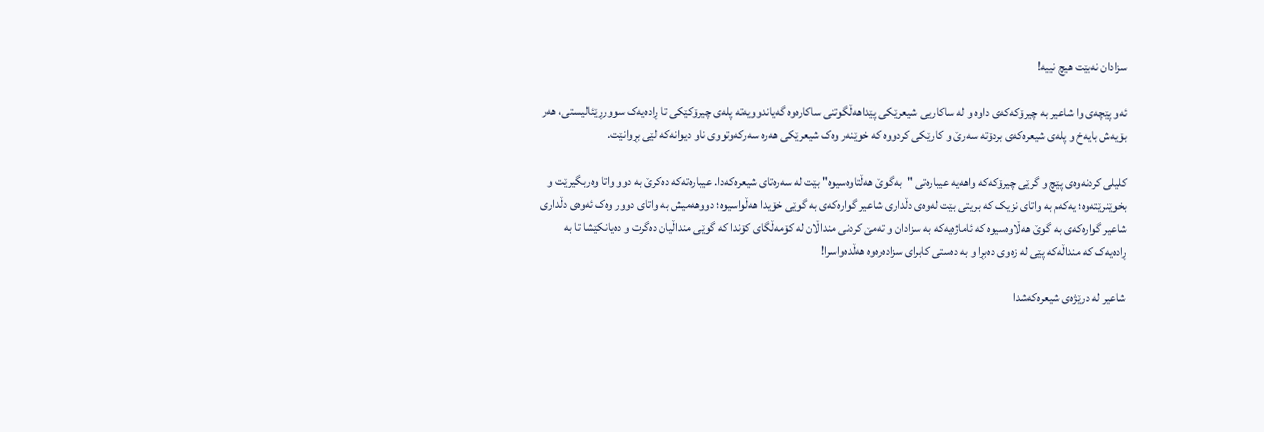سزادان نەبێت هیچ نییە!

ئەو پێچەی وا شاعیر بە چیرۆکەکەی داوە و لە ساکاریی شیعرێکی پێداهەڵگوتنی ساکارەوە گەیاندوویەتە پلەی چیرۆکێکی تا ڕادەیەک سوورڕێئالیستی، هەر بۆیەش بایەخ و پلەی شیعرەکەی بردۆتە سەرێ و کارێکی کردووە کە خوێنەر وەک شیعرێکی هەرە سەرکەوتووی ناو دیوانەکە لێی بڕوانێت.

کلیلی کردنەوەی پێچ و گرێی چیرۆکەکە واهەیە عیبارەتی "بەگوێ هەڵتاوەسیوە" بێت لە سەرەتای شیعرەکەدا. عیبارەتەکە دەکرێ بە دوو واتا وەربگیرێت و بخوێنرێتەوە؛ یەکەم بە واتای نزیک کە بریتی بێت لەوەی دڵداری شاعیر گوارەکەی بە گوێی خۆیدا هەڵواسیوە؛ دووهەمیش بە واتای دوور وەک ئەوەی دڵداری شاعیر گوارەکەی بە گوێ هەڵاوەسیوە کە ئاماژەیەکە بە سزادان و تەمێ کردنی منداڵان لە کۆمەڵگای کۆندا کە گوێی منداڵیان دەگرت و دەیانکێشا تا بە ڕادەیەک کە منداڵەکە پێی لە زەوی دەبڕا و بە دەستی کابرای سزادەرەوە هەڵدەواسرا!

شاعیر لە درێژەی شیعرەکەشدا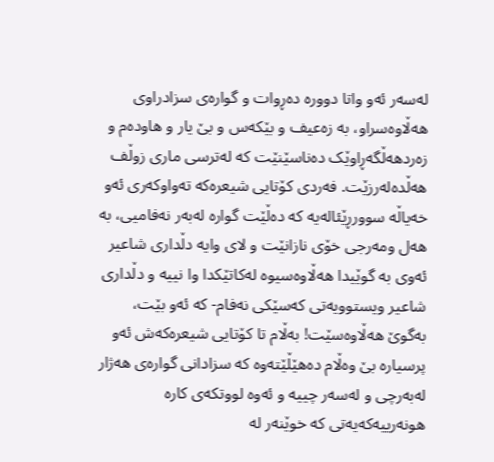لەسەر ئەو واتا دوورە دەڕوات و گوارەی سزادراوی هەڵاوەسراو، بە زەعیف و بێکەس و بێ یار و هاودەم و زەردهەڵگەڕاوێک دەناسێنێت کە لەترسی ماری زوڵف هەڵدەلەرزێت. فەردی کۆتایی شیعرەکە تەواوکەری ئەو خەیاڵە سوورڕێئالەیە کە دەڵێت گوارە لەبەر نەفامیی، بە هەل ومەرجی خۆی نازانێت و لای وایە دڵداری شاعیر ئەوی بە گوێیدا هەڵاوەسیوە لەکاتێکدا وا نییە و دڵداری شاعیر ویستوویەتی کەسێکی نەفام- کە ئەو بێت، بەگوێ هەڵاوەسێت! بەڵام تا کۆتایی شیعرەکەش ئەو پرسیارە بێ وەڵام دەهێڵێتەوە کە سزادانی گوارەی هەژار لەبەرچی و لەسەر چییە و ئەوە لووتکەی کارە هونەرییەکەیەتی کە خوێنەر لە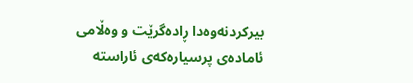بیرکردنەوەدا ڕادەگرێت و وەڵامی ئامادەی پرسیارەکەی ئاراستە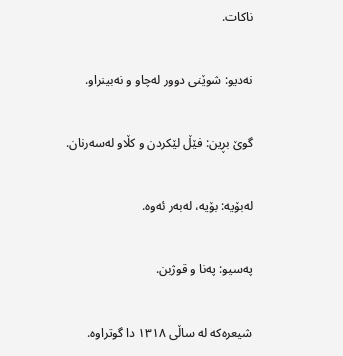ناکات.

نەدیو: شوێنی دوور لەچاو و نەبینراو.

گوێ بڕین: فێڵ لێکردن و کڵاو لەسەرنان.

لەبۆیە: بۆیە، لەبەر ئەوە.

پەسیو: پەنا و قوژبن.

شیعرەکە لە ساڵی ١٣١٨ دا گوتراوە.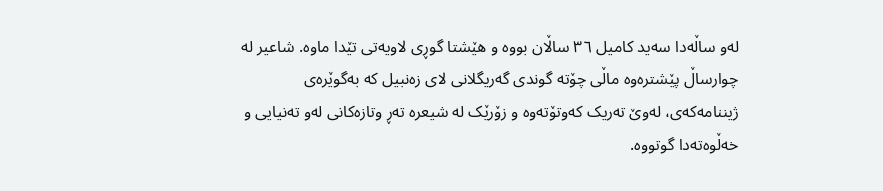لەو ساڵەدا سەید کامیل ٣٦ ساڵان بووە و هێشتا گوڕی لاویەتی تێدا ماوە. شاعیر لە چوارساڵ پێشترەوە ماڵی چۆتە گوندی گەریگلانی لای زەنبیل کە بەگوێرەی ژیننامەکەی، لەوێ تەریک کەوتۆتەوە و زۆرێک لە شیعرە تەڕ وتازەکانی لەو تەنیایی و خەڵوەتەدا گوتووە.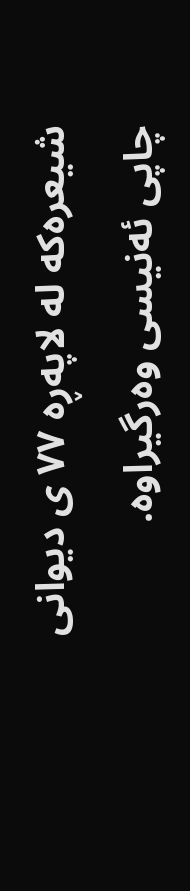شیعرەکە لە لاپەڕە ٧٧ ی دیوانی چاپی ئەنیسی وەرگیراوە.